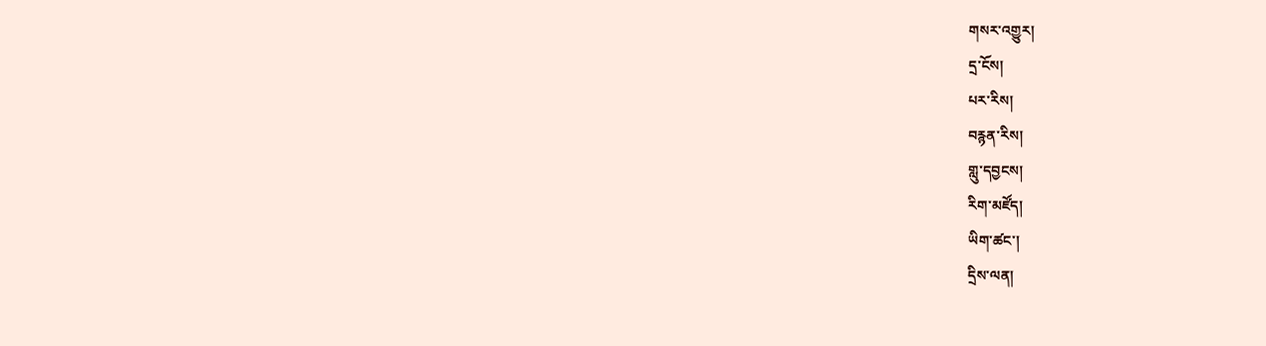གསར་འགྱུར།
དྲ་ངོས།
པར་རིས།
བརྙན་རིས།
གླུ་དབྱངས།
རིག་མཛོད།
ཡིག་ཚང་།
དྲིས་ལན།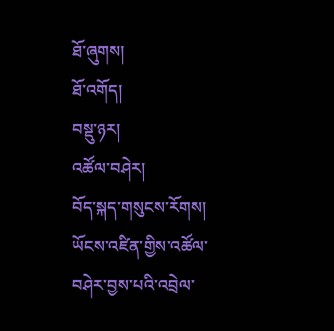ཐོ་ཞུགས།
ཐོ་འགོད།
བསྡུ་ཉར།
འཚོལ་བཤེར།
བོད་སྐད་གསུངས་རོགས།
ཡོངས་འཛིན་གྱིས་འཚོལ་བཤེར་བྱས་པའི་འབྲེལ་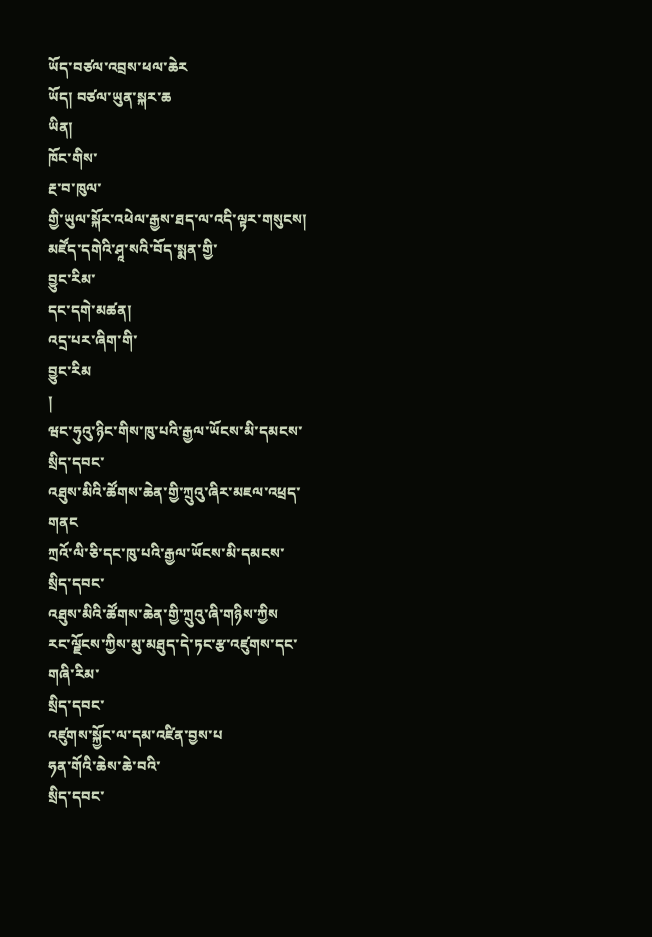ཡོད་བཙལ་འབྲས་ཕལ་ཆེར
ཡོད། བཙལ་ཡུན་སྐར་ཆ
ཡིན།
ཁོང་གིས་
རྔ་བ་ཁུལ་
གྱི་ཡུལ་སྐོར་འཕེལ་རྒྱས་ཐད་ལ་འདི་ལྟར་གསུངས།
མཛོད་དགེའི་ཤཱ་སའི་བོད་སྨན་གྱི་
བྱུང་རིམ་
དང་དགེ་མཚན།
འདྲ་པར་ཞིག་གི་
བྱུང་རིམ
།
ཝང་ཧུའུ་ཉིང་གིས་ཁུ་པའི་རྒྱལ་ཡོངས་མི་དམངས་
སྲིད་དབང་
འཐུས་མིའི་ཚོགས་ཆེན་གྱི་ཀྲུའུ་ཞིར་མཇལ་འཕྲད་གནང
ཀྲའོ་ལི་ཅི་དང་ཁུ་པའི་རྒྱལ་ཡོངས་མི་དམངས་
སྲིད་དབང་
འཐུས་མིའི་ཚོགས་ཆེན་གྱི་ཀྲུའུ་ཞི་གཉིས་ཀྱིས
རང་ལྗོངས་ཀྱིས་མུ་མཐུད་དེ་ཏང་རྩ་འཛུགས་དང་གཞི་རིམ་
སྲིད་དབང་
འཛུགས་སྐྱོང་ལ་དམ་འཛིན་བྱས་པ
ཧན་གོའི་ཆེས་ཆེ་བའི་
སྲིད་དབང་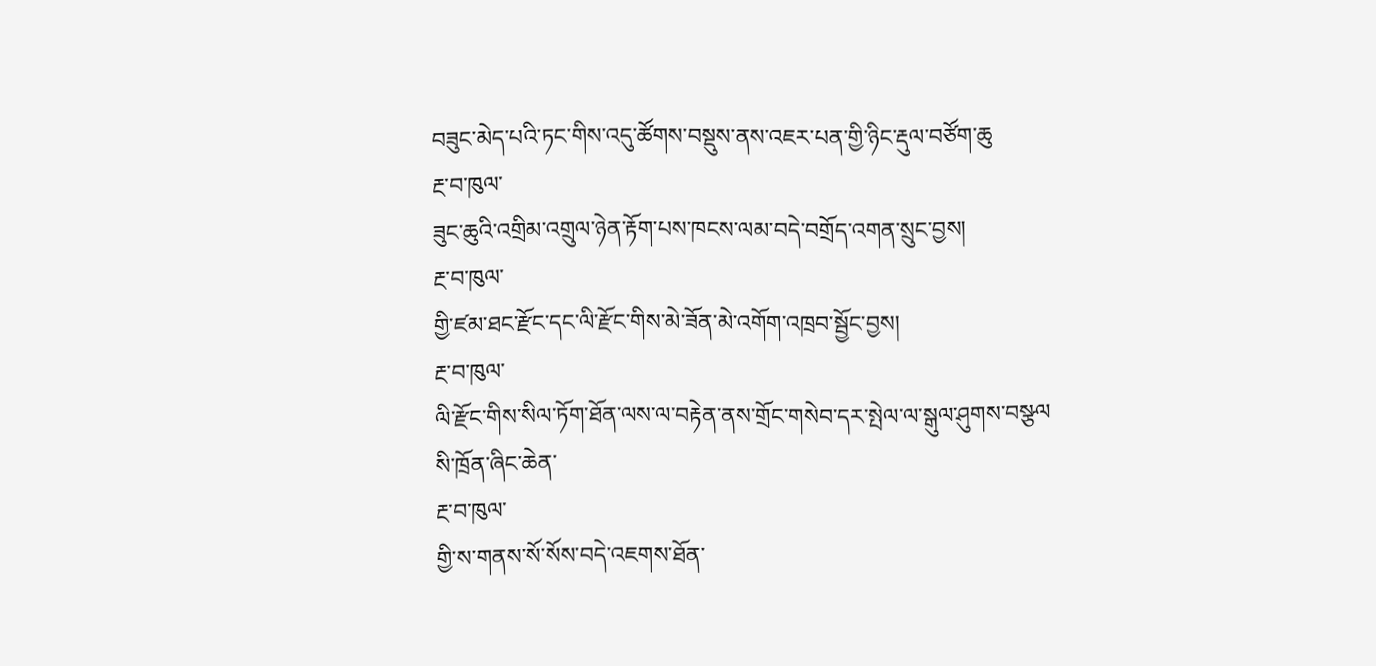བཟུང་མེད་པའི་ཏང་གིས་འདུ་ཚོགས་བསྡུས་ནས་འཇར་པན་གྱི་ཉིང་རྡུལ་བཙོག་ཆུ
རྔ་བ་ཁུལ་
ཟུང་ཆུའི་འགྲིམ་འགྲུལ་ཉེན་རྟོག་པས་ཁངས་ལམ་བདེ་བགྲོད་འགན་སྲུང་བྱས།
རྔ་བ་ཁུལ་
གྱི་ཛམ་ཐང་རྫོང་དང་ལི་རྫོང་གིས་མེ་ཟོན་མེ་འགོག་འཁྲབ་སྦྱོང་བྱས།
རྔ་བ་ཁུལ་
ལི་རྫོང་གིས་སིལ་ཏོག་ཐོན་ལས་ལ་བརྟེན་ནས་གྲོང་གསེབ་དར་སྤེལ་ལ་སྒུལ་ཤུགས་བསྩལ
སི་ཁྲོན་ཞིང་ཆེན་
རྔ་བ་ཁུལ་
གྱི་ས་གནས་སོ་སོས་བདེ་འཇགས་ཐོན་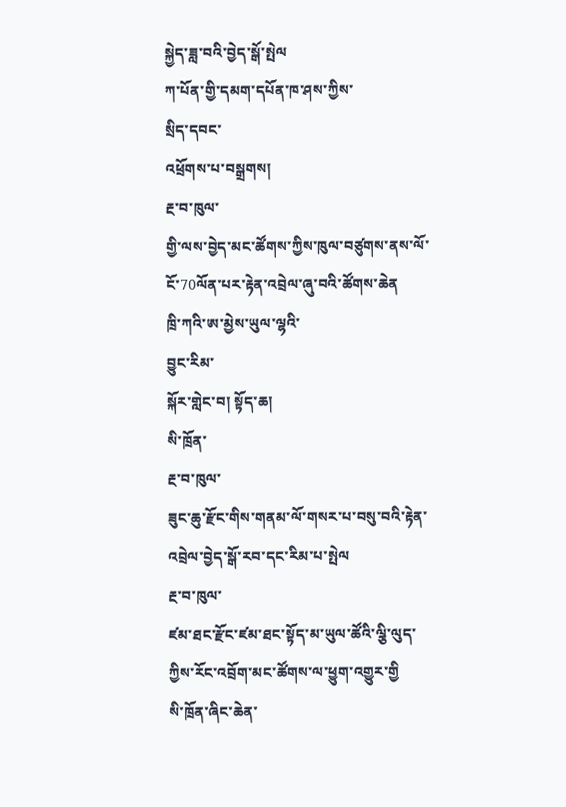སྐྱེད་ཟླ་བའི་བྱེད་སྒོ་སྤེལ
ཀ་པོན་གྱི་དམག་དཔོན་ཁ་ཤས་ཀྱིས་
སྲིད་དབང་
འཕྲོགས་པ་བསྒྲགས།
རྔ་བ་ཁུལ་
གྱི་ལས་བྱེད་མང་ཚོགས་ཀྱིས་ཁུལ་བཙུགས་ནས་ལོ་ངོ་70ལོན་པར་རྟེན་འབྲེལ་ཞུ་བའི་ཚོགས་ཆེན
ཁྲི་ཀའི་ཨ་མྱེས་ཡུལ་ལྷའི་
བྱུང་རིམ་
སྐོར་གླེང་བ། སྟོད་ཆ།
སི་ཁྲོན་
རྔ་བ་ཁུལ་
ཟུང་ཆུ་རྫོང་གིས་གནམ་ལོ་གསར་པ་བསུ་བའི་རྟེན་འབྲེལ་བྱེད་སྒོ་རབ་དང་རིམ་པ་སྤེལ
རྔ་བ་ཁུལ་
ཛམ་ཐང་རྫོང་ཛམ་ཐང་སྟོད་མ་ཡུལ་ཚོའི་ལྕི་ལུད་ཀྱིས་རོང་འབྲོག་མང་ཚོགས་ལ་ཕྱུག་འགྱུར་གྱི
སི་ཁྲོན་ཞིང་ཆེན་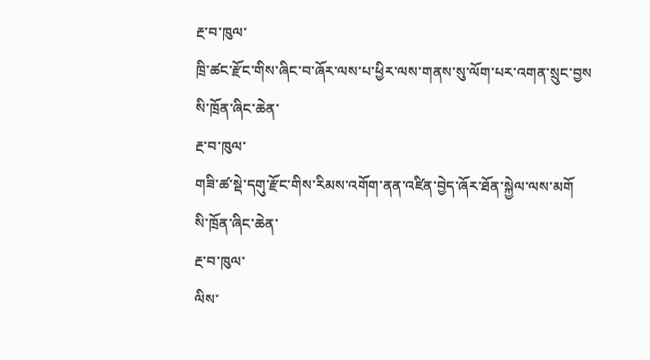རྔ་བ་ཁུལ་
ཁྲི་ཚང་རྫོང་གིས་ཞིང་བ་ཞོར་ལས་པ་ཕྱིར་ལས་གནས་སུ་ལོག་པར་འགན་སྲུང་བྱས
སི་ཁྲོན་ཞིང་ཆེན་
རྔ་བ་ཁུལ་
གཟི་ཚ་སྡེ་དགུ་རྫོང་གིས་རིམས་འགོག་ནན་འཛིན་བྱེད་ཞོར་ཐོན་སྐྱེལ་ལས་མགོ
སི་ཁྲོན་ཞིང་ཆེན་
རྔ་བ་ཁུལ་
ལིས་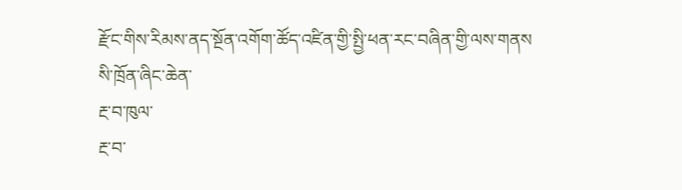རྫོང་གིས་རིམས་ནད་སྔོན་འགོག་ཚོད་འཛིན་གྱི་སྤྱི་ཕན་རང་བཞིན་གྱི་ལས་གནས
སི་ཁྲོན་ཞིང་ཆེན་
རྔ་བ་ཁུལ་
རྔ་བ་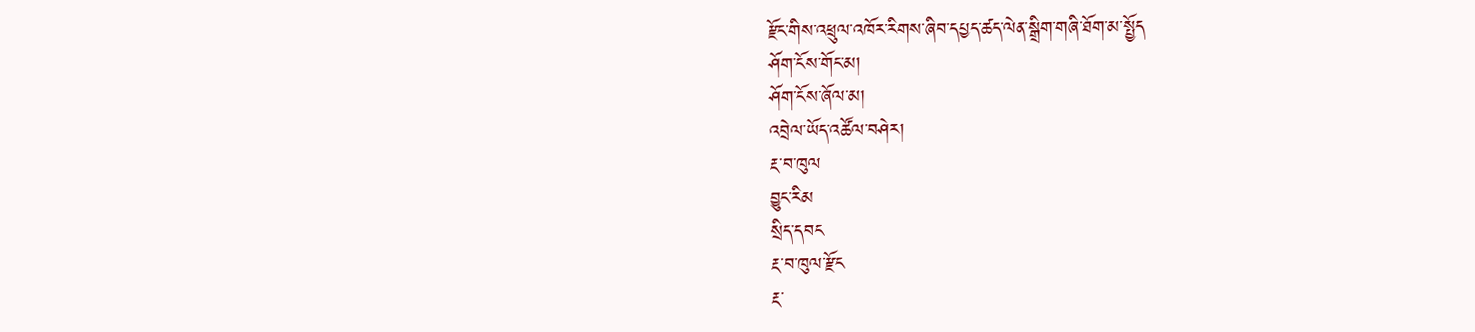རྫོང་གིས་འཕྲུལ་འཁོར་རིགས་ཞིབ་དཔྱད་ཚད་ལེན་སྒྲིག་གཞི་ཐོག་མ་སྤྱོད
ཤོག་ངོས་གོང་མ།
ཤོག་ངོས་ཞོལ་མ།
འབྲེལ་ཡོད་འཚོལ་བཤེར།
རྔ་བ་ཁུལ
བྱུང་རིམ
སྲིད་དབང
རྔ་བ་ཁུལ་རྫོང
རྔ་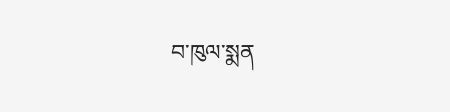བ་ཁུལ་སྨན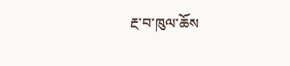རྔ་བ་ཁུལ་ཆོས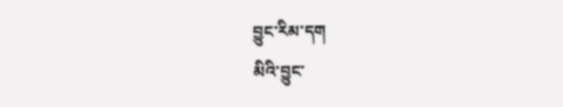བྱུང་རིམ་དག
མིའི་བྱུང་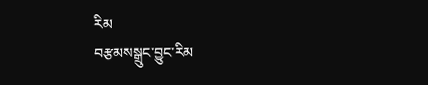རིམ
བརྩམསསྒྲུང་བྱུང་རིམ